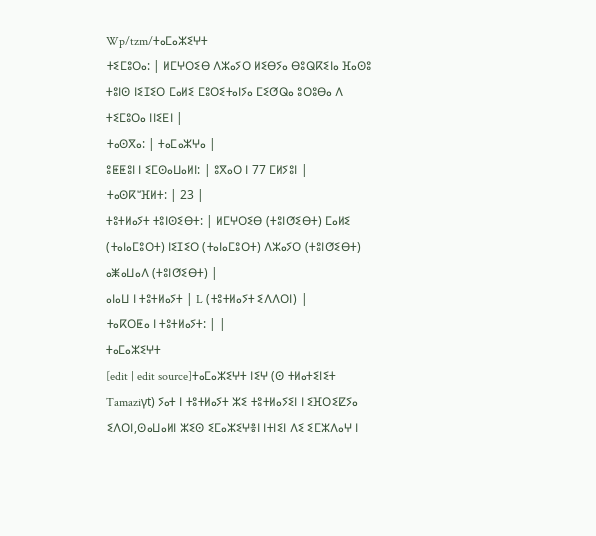Wp/tzm/ⵜⴰⵎⴰⵣⵉⵖⵜ
ⵜⵉⵎⵓⵔⴰ: | ⵍⵎⵖⵔⵉⴱ ⴷⵣⴰⵢⵔ ⵍⵉⴱⵢⴰ ⴱⵓⵕⴽⵉⵏⴰ ⴼⴰⵙⵓ ⵜⵓⵏⵙ ⵏⵉⵊⵉⵔ ⵎⴰⵍⵉ ⵎⵓⵔⵉⵜⴰⵏⵢⴰ ⵎⵉⵚⵕⴰ ⵓⵔⵓⴱⴰ ⴷ ⵜⵉⵎⵓⵔⴰ ⵏⵏⵉⴹⵏ |
ⵜⴰⵙⴳⴰ: | ⵜⴰⵎⴰⵣⵖⴰ |
ⵓⵟⵟⵓⵏ ⵏ ⵉⵎⵙⴰⵡⴰⵍⵏ: | ⵓⴳⴰⵔ ⵏ 77 ⵎⵍⵢⵓⵏ |
ⵜⴰⵙⴽⵯⴼⵍⵜ: | 23 |
ⵜⵓⵜⵍⴰⵢⵜ ⵜⵓⵏⵙⵉⴱⵜ: | ⵍⵎⵖⵔⵉⴱ (ⵜⵓⵏⵚⵉⴱⵜ) ⵎⴰⵍⵉ (ⵜⴰⵏⴰⵎⵓⵔⵜ) ⵏⵉⵊⵉⵔ (ⵜⴰⵏⴰⵎⵓⵔⵜ) ⴷⵣⴰⵢⵔ (ⵜⵓⵏⵚⵉⴱⵜ) ⴰⵥⴰⵡⴰⴷ (ⵜⵓⵏⵚⵉⴱⵜ) |
ⴰⵏⴰⵡ ⵏ ⵜⵓⵜⵍⴰⵢⵜ | L (ⵜⵓⵜⵍⴰⵢⵜ ⵉⴷⴷⵔⵏ) |
ⵜⴰⴽⵔⵟⴰ ⵏ ⵜⵓⵜⵍⴰⵢⵜ: | |
ⵜⴰⵎⴰⵣⵉⵖⵜ
[edit | edit source]ⵜⴰⵎⴰⵣⵉⵖⵜ ⵏⵉⵖ (ⵙ ⵜⵍⴰⵜⵉⵏⵉⵜ Tamaziγt) ⵢⴰⵜ ⵏ ⵜⵓⵜⵍⴰⵢⵜ ⵣⵉ ⵜⵓⵜⵍⴰⵢⵉⵏ ⵏ ⵉⴼⵔⵉⵇⵢⴰ ⵉⴷⵔⵏ,ⵙⴰⵡⴰⵍⵏ ⵣⵉⵙ ⵉⵎⴰⵣⵉⵖⴻⵏ ⵏⵜⵏⵉⵏ ⴷⵉ ⵉⵎⵣⴷⴰⵖ ⵏ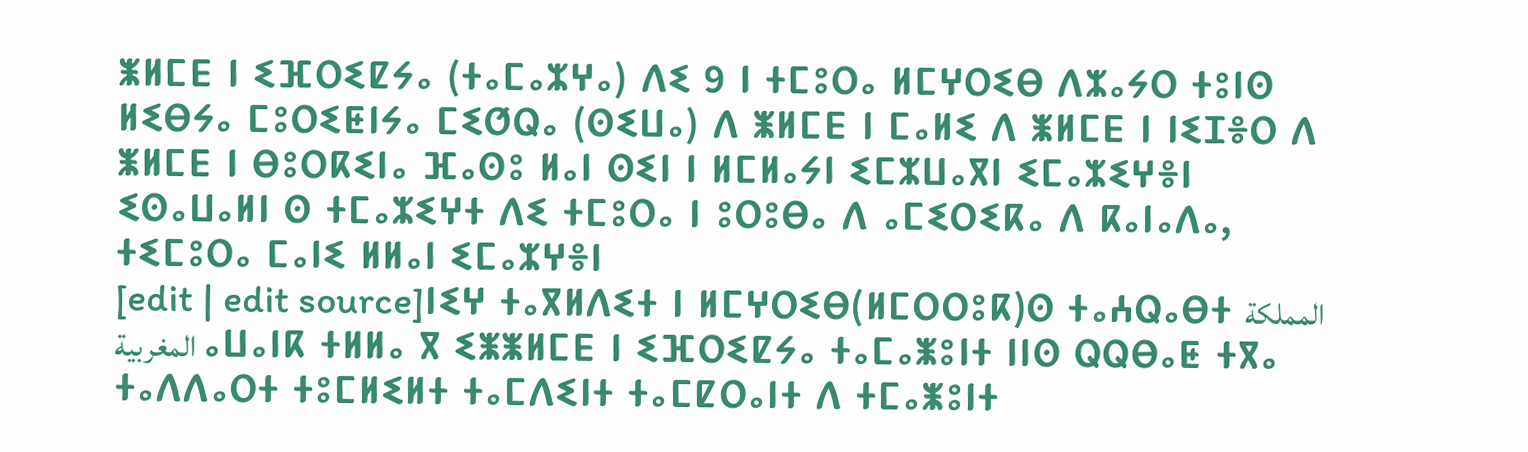ⵥⵍⵎⴹ ⵏ ⵉⴼⵔⵉⵇⵢⴰ (ⵜⴰⵎⴰⵣⵖⴰ) ⴷⵉ 9 ⵏ ⵜⵎⵓⵔⴰ ⵍⵎⵖⵔⵉⴱ ⴷⵣⴰⵢⵔ ⵜⵓⵏⵙ ⵍⵉⴱⵢⴰ ⵎⵓⵔⵉⵟⵏⵢⴰ ⵎⵉⵚⵕⴰ (ⵙⵉⵡⴰ) ⴷ ⵥⵍⵎⴹ ⵏ ⵎⴰⵍⵉ ⴷ ⵥⵍⵎⴹ ⵏ ⵏⵉⵊⴻⵔ ⴷ ⵥⵍⵎⴹ ⵏ ⴱⵓⵔⴽⵉⵏⴰ ⴼⴰⵙⵓ ⵍⴰⵏ ⵙⵉⵏ ⵏ ⵍⵎⵍⴰⵢⵏ ⵉⵎⵣⵡⴰⴳⵏ ⵉⵎⴰⵣⵉⵖⴻⵏ ⵉⵙⴰⵡⴰⵍⵏ ⵙ ⵜⵎⴰⵣⵉⵖⵜ ⴷⵉ ⵜⵎⵓⵔⴰ ⵏ ⵓⵔⵓⴱⴰ ⴷ ⴰⵎⵉⵔⵉⴽⴰ ⴷ ⴽⴰⵏⴰⴷⴰ,
ⵜⵉⵎⵓⵔⴰ ⵎⴰⵏⵉ ⵍⵍⴰⵏ ⵉⵎⴰⵣⵖⴻⵏ
[edit | edit source]ⵏⵉⵖ ⵜⴰⴳⵍⴷⵉⵜ ⵏ ⵍⵎⵖⵔⵉⴱ(ⵍⵎⵔⵔⵓⴽ)ⵙ ⵜⴰⵄⵕⴰⴱⵜ المملكة المغربية ⴰⵡⴰⵏⴽ ⵜⵍⵍⴰ ⴳ ⵉⵥⵥⵍⵎⴹ ⵏ ⵉⴼⵔⵉⵇⵢⴰ ⵜⴰⵎⴰⵥⵓⵏⵜ ⵏⵏⵙ ⵕⵕⴱⴰⵟ ⵜⴳⴰ ⵜⴰⴷⴷⴰⵔⵜ ⵜⵓⵎⵍⵉⵍⵜ ⵜⴰⵎⴷⵉⵏⵜ ⵜⴰⵎⵇⵔⴰⵏⵜ ⴷ ⵜⵎⴰⵥⵓⵏⵜ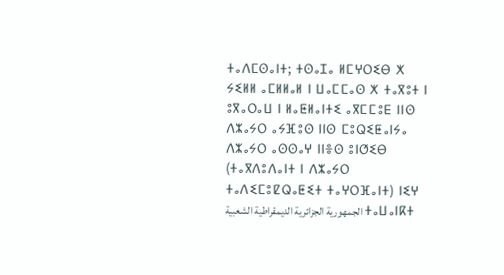ⵜⴰⴷⵎⵙⴰⵏⵜ; ⵜⵙⴰⵊⴰ ⵍⵎⵖⵔⵉⴱ ⵅ ⵢⵉⵍⵍ ⴰⵎⵍⵍⴰⵍ ⵏ ⵡⴰⵎⵎⴰⵙ ⵅ ⵜⴰⴳⵓⵜ ⵏ ⵓⴳⴰⵔⴰⵡ ⵏ ⵍⴰⵟⵍⴰⵏⵜⵉ ⴰⴳⵎⵎⵓⴹ ⵏⵏⵙ ⴷⵣⴰⵢⵔ ⴰⵢⴼⵓⵙ ⵏⵏⵙ ⵎⵓⵕⵉⵟⴰⵏⵢⴰ
ⴷⵣⴰⵢⵔ ⴰⵙⵙⴰⵖ ⵏⵏⴻⵙ ⵓⵏⵚⵉⴱ (ⵜⴰⴳⴷⵓⴷⴰⵏⵜ ⵏ ⴷⵣⴰⵢⵔ ⵜⴰⴷⵉⵎⵓⵇⵕⴰⵟⵉⵜ ⵜⴰⵖⵔⴼⴰⵏⵜ) ⵏⵉⵖ الجمهورية الجزائرية الديمقراطية الشعبية ⵜⴰⵡⴰⵏⴽⵜ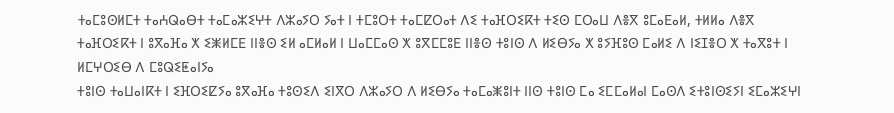ⵜⴰⵎⵓⵙⵍⵎⵜ ⵜⴰⵄⵕⴰⴱⵜ ⵜⴰⵎⴰⵣⵉⵖⵜ ⴷⵣⴰⵢⵔ ⵢⴰⵜ ⵏ ⵜⵎⵓⵔⵜ ⵜⴰⵎⵇⵔⴰⵜ ⴷⵉ ⵜⴰⴼⵔⵉⴽⵜ ⵜⵉⵙ ⵎⵔⴰⵡ ⴷⴻⴳ ⵓⵎⴰⴹⴰⵍ, ⵜⵍⵍⴰ ⴷⴻⴳ ⵜⴰⴼⵔⵉⴽⵜ ⵏ ⵓⴳⴰⴼⴰ ⵅ ⵉⵥⵍⵎⴹ ⵏⵏⴻⵙ ⵉⵍ ⴰⵎⵍⴰⵍ ⵏ ⵡⴰⵎⵎⴰⵙ ⵅ ⵓⴳⵎⵎⵓⴹ ⵏⵏⴻⵙ ⵜⵓⵏⵙ ⴷ ⵍⵉⴱⵢⴰ ⵅ ⵓⵢⴼⵓⵙ ⵎⴰⵍⵉ ⴷ ⵏⵉⵊⴻⵔ ⵅ ⵜⴰⴳⵓⵜ ⵏ ⵍⵎⵖⵔⵉⴱ ⴷ ⵎⵓⵕⵉⵟⴰⵏⵢⴰ
ⵜⵓⵏⵙ ⵜⴰⵡⴰⵏⴽⵜ ⵏ ⵉⴼⵔⵉⵇⵢⴰ ⵓⴳⴰⴼⴰ ⵜⵓⵙⵉⴷ ⵉⵏⴳⵔ ⴷⵣⴰⵢⵔ ⴷ ⵍⵉⴱⵢⴰ ⵜⴰⵎⴰⵥⵓⵏⵜ ⵏⵏⵙ ⵜⵓⵏⵙ ⵎⴰ ⵉⵎⵎⴰⵍⴰⵏ ⵎⴰⵙⴷ ⵉⵜⵓⵏⵙⵉⵢⵏ ⵉⵎⴰⵣⵉⵖⵏ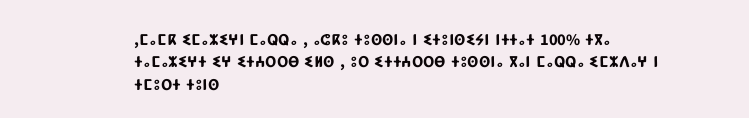,ⵎⴰⵎⴽ ⵉⵎⴰⵣⵉⵖⵏ ⵎⴰⵕⵕⴰ , ⴰⵛⴽⵓ ⵜⵓⵙⵙⵏⴰ ⵏ ⵉⵜⵓⵏⵙⵉⵢⵏ ⵏⵜⵜⴰⵜ 100% ⵜⴳⴰ ⵜⴰⵎⴰⵣⵉⵖⵜ ⵉⵖ ⵉⵜⵄⵔⵔⴱ ⵉⵍⵙ , ⵓⵔ ⵉⵜⵜⵄⵔⵔⴱ ⵜⵓⵙⵙⵏⴰ ⴳⴰⵏ ⵎⴰⵕⵕⴰ ⵉⵎⵣⴷⴰⵖ ⵏ ⵜⵎⵓⵔⵜ ⵜⵓⵏⵙ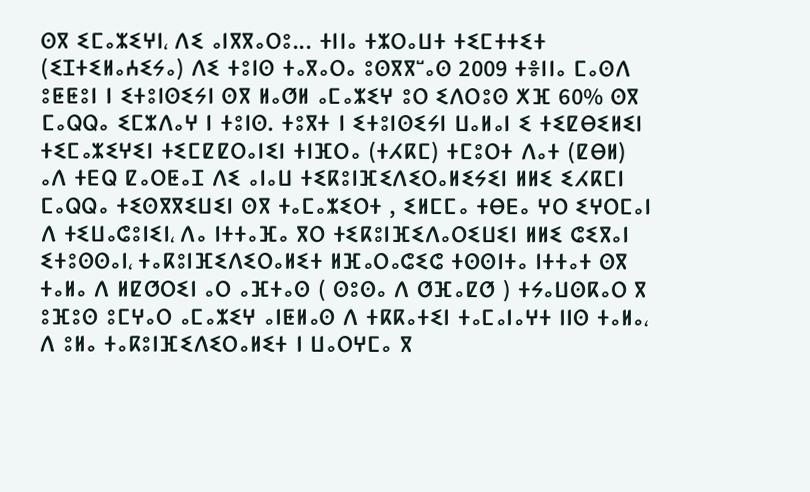ⵙⴳ ⵉⵎⴰⵣⵉⵖⵏ، ⴷⵉ ⴰⵏⴳⴳⴰⵔⵓ... ⵜⵏⵏⴰ ⵜⵣⵔⴰⵡⵜ ⵜⵉⵎⵜⵜⵉⵜ (ⵉⵊⵜⵉⵍⴰⵄⵉⵢⴰ) ⴷⵉ ⵜⵓⵏⵙ ⵜⴰⴳⴰⵔⴰ ⵓⵙⴳⴳⵯⴰⵙ 2009 ⵜⴻⵏⵏⴰ ⵎⴰⵙⴷ ⵓⵟⵟⵓⵏ ⵏ ⵉⵜⵓⵏⵙⵉⵢⵏ ⵙⴳ ⵍⴰⵚⵍ ⴰⵎⴰⵣⵉⵖ ⵓⵔ ⵉⴷⵔⵓⵙ ⵅⴼ 60% ⵙⴳ ⵎⴰⵕⵕⴰ ⵉⵎⵣⴷⴰⵖ ⵏ ⵜⵓⵏⵙ. ⵜⵓⴳⵜ ⵏ ⵉⵜⵓⵏⵙⵉⵢⵏ ⵡⴰⵍⴰⵏ ⵉ ⵜⵉⵇⴱⵉⵍⵉⵏ ⵜⵉⵎⴰⵣⵉⵖⵉⵏ ⵜⵉⵎⵇⵇⵔⴰⵏⵉⵏ ⵜⵏⴼⵔⴰ (ⵜⵃⴽⵎ) ⵜⵎⵓⵔⵜ ⴷⴰⵜ (ⵇⴱⵍ) ⴰⴷ ⵜⴹⵕ ⵇⴰⵔⵟⴰⵊ ⴷⵉ ⴰⵏⴰⵡ ⵜⵉⴽⵓⵏⴼⵉⴷⵉⵔⴰⵍⵉⵢⵉⵏ ⵍⵍⵉ ⵉⵃⴽⵎⵏ ⵎⴰⵕⵕⴰ ⵜⵉⵙⴳⴳⵉⵡⵉⵏ ⵙⴳ ⵜⴰⵎⴰⵣⵉⵔⵜ , ⵉⵍⵎⵎⴰ ⵜⴱⴹⴰ ⵖⵔ ⵉⵖⵔⵎⴰⵏ ⴷ ⵜⵉⵡⴰⵛⵓⵏⵉⵏ، ⴷⴰ ⵏⵜⵜⴰⴼⴰ ⴳⵔ ⵜⵉⴽⵓⵏⴼⵉⴷⴰⵔⵉⵡⵉⵏ ⵍⵍⵉ ⵛⵉⴳⴰⵏ ⵉⵜⵓⵙⵙⴰⵏ، ⵜⴰⴽⵓⵏⴼⵉⴷⵉⵔⴰⵍⵉⵜ ⵍⴼⴰⵔⴰⵛⵉⵛ ⵜⵙⵙⵏⵜⴰ ⵏⵜⵜⴰⵜ ⵙⴳ ⵜⴰⵍⴰ ⴷ ⵍⵇⵚⵔⵉⵏ ⴰⵔ ⴰⴼⵜⴰⵙ ( ⵙⵓⵙⴰ ⴷ ⵚⴼⴰⵇⵚ ) ⵜⵢⴰⵡⵙⴽⴰⵔ ⴳ ⵓⴼⵓⵙ ⵓⵎⵖⴰⵔ ⴰⵎⴰⵣⵉⵖ ⴰⵏⵟⵍⴰⵙ ⴷ ⵜⴽⴽⴰⵜⵉⵏ ⵜⴰⵎⴰⵏⴰⵖⵜ ⵏⵏⵙ ⵜⴰⵍⴰ، ⴷ ⵓⵍⴰ ⵜⴰⴽⵓⵏⴼⵉⴷⵉⵔⴰⵍⵉⵜ ⵏ ⵡⴰⵔⵖⵎⴰ ⴳ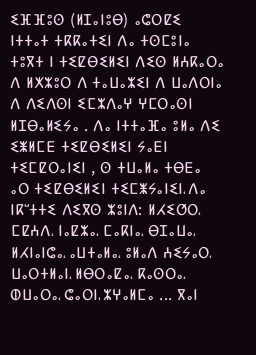ⵉⴼⴼⵓⵙ (ⵍⵊⴰⵏⵓⴱ) ⴰⵛⵔⵇⵉ ⵏⵜⵜⴰⵜ ⵜⴽⴽⴰⵜⵉⵏ ⴷⴰ ⵜⵙⵎⵓⵏⴰ ⵜⵓⴳⵜ ⵏ ⵜⵉⵇⴱⵉⵍⵉⵏ ⴷⵉⵙ ⵍⵄⴽⴰⵔⴰ ⴷ ⵍⵅⵣⵓⵔ ⴷ ⵜⴰⵡⴰⵣⵉⵏ ⴷ ⵡⴰⴷⵔⵏⴰ ⴷ ⴷⵉⴷⵙⵏ ⵉⵎⵣⴷⴰⵖ ⵖⵎⵔⴰⵙⵏ ⵍⵊⴱⴰⵍⵉⵢⴰ . ⴷⴰ ⵏⵜⵜⴰⴼⴰ ⵓⵍⴰ ⴷⵉ ⵉⵥⵍⵎⴹ ⵜⵉⵇⴱⵉⵍⵉⵏ ⵢⴰⴹⵏ ⵜⵉⵎⵇⵔⴰⵏⵉⵏ , ⵙ ⵜⵡⴰⵍⴰ ⵜⴱⴹⴰ ⴰⵔ ⵜⵉⵇⴱⵉⵍⵉⵏ ⵜⵉⵎⵥⵢⴰⵏⵉⵏ، ⴷⴰ ⵏⴽⵯⵜⵜⵉ ⴷⵉⴳⵙ ⵣⵓⵏⴷ: ⵍⵃⵉⵚⵔ، ⵎⵇⵄⴷ، ⵏⴰⵇⵣⴰ، ⵎⴰⴽⵏⴰ، ⴱⵊⴰⵡⴰ، ⵍⵃⵏⴰⵏⵛⴰ، ⴰⵡⵜⴰⵍⴰ، ⵓⵍⴰⴷ ⵄⵉⵢⴰⵔ، ⵡⴰⵔⵜⵍⴰⵏ، ⵍⴱⵔⴰⵇⴰ، ⴽⴰⵙⵔⴰ، ⵀⵡⴰⵔⴰ، ⵛⴰⵔⵏ، ⵣⵖⴰⵍⵎⴰ ... ⴳⴰⵏ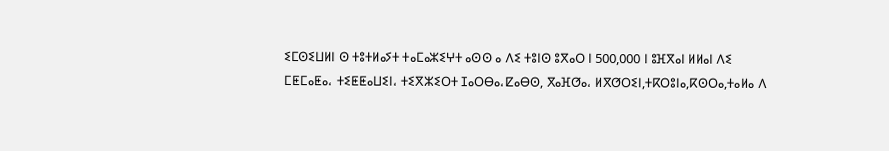ⵉⵎⵙⵉⵡⵍⵏ ⵙ ⵜⵓⵜⵍⴰⵢⵜ ⵜⴰⵎⴰⵣⵉⵖⵜ ⴰⵙⵙ ⴰ ⴷⵉ ⵜⵓⵏⵙ ⵓⴳⴰⵔ ⵏ 500,000 ⵏ ⵓⴼⴳⴰⵏ ⵍⵍⴰⵏ ⴷⵉ ⵎⵟⵎⴰⵟⴰ، ⵜⵉⵟⵟⴰⵡⵉⵏ، ⵜⵉⴳⵣⵉⵔⵜ ⵊⴰⵔⴱⴰ،ⵇⴰⴱⵙ, ⴳⴰⴼⵚⴰ، ⵍⴳⵚⵔⵉⵏ,ⵜⴽⵔⵓⵏⴰ,ⴽⵙⵔⴰ,ⵜⴰⵍⴰ ⴷ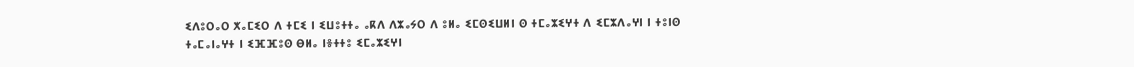ⵉⴷⵓⵔⴰⵔ ⵅⴰⵎⵉⵔ ⴷ ⵜⵎⵉ ⵏ ⵉⵡⵓⵜⵜⴰ ⴰⴽⴷ ⴷⵣⴰⵢⵔ ⴷ ⵓⵍⴰ ⵉⵎⵙⵉⵡⵍⵏ ⵙ ⵜⵎⴰⵣⵉⵖⵜ ⴷ ⵉⵎⵣⴷⴰⵖⵏ ⵏ ⵜⵓⵏⵙ ⵜⴰⵎⴰⵏⴰⵖⵜ ⵏ ⵉⴼⴼⵓⵙ ⴱⵍⴰ ⵏⴻⵜⵜⵓ ⵉⵎⴰⵣⵉⵖⵏ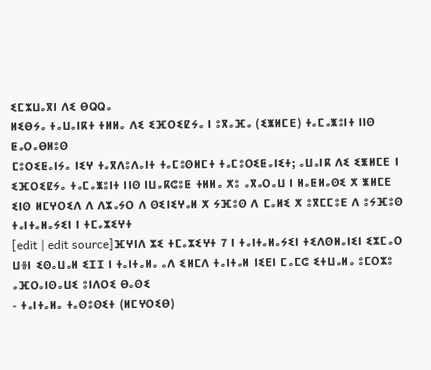ⵉⵎⵣⵡⴰⴳⵏ ⴷⵉ ⴱⵕⵕⴰ
ⵍⵉⴱⵢⴰ ⵜⴰⵡⴰⵏⴽⵜ ⵜⵍⵍⴰ ⴷⵉ ⵉⴼⵔⵉⵇⵢⴰ ⵏ ⵓⴳⴰⴼⴰ (ⵉⵥⵍⵎⴹ) ⵜⴰⵎⴰⵥⵓⵏⵜ ⵏⵏⵙ ⵟⴰⵔⴰⴱⵍⵓⵙ
ⵎⵓⵔⵉⵟⴰⵏⵢⴰ ⵏⵉⵖ ⵜⴰⴳⴷⵓⴷⴰⵏⵜ ⵜⴰⵎⵓⵙⵍⵎⵜ ⵜⴰⵎⵓⵔⵉⵟⴰⵏⵉⵜ; ⴰⵡⴰⵏⴽ ⴷⵉ ⵉⵥⵍⵎⴹ ⵏ ⵉⴼⵔⵉⵇⵢⴰ ⵜⴰⵎⴰⵥⵓⵏⵜ ⵏⵏⵙ ⵏⵡⴰⴽⵛⵓⵟ ⵜⵍⵍⴰ ⵅⵓ ⴰⴳⴰⵔⴰⵡ ⵏ ⵍⴰⵟⵍⴰⵙⵉ ⵅ ⵥⵍⵎⴹ ⵉⵏⵙ ⵍⵎⵖⵔⵉⴷ ⴷ ⴷⵣⴰⵢⵔ ⴷ ⵙⵉⵏⵉⵖⴰⵍ ⵅ ⵢⴼⵓⵙ ⴷ ⵎⴰⵍⵉ ⵅ ⵓⴳⵎⵎⵓⴹ ⴷ ⵓⵢⴼⵓⵙ
ⵜⴰⵏⵜⴰⵍⴰⵢⵉⵏ ⵏ ⵜⵎⴰⵣⵉⵖⵜ
[edit | edit source]ⴼⵖⵏⴷ ⵣⵉ ⵜⵎⴰⵣⵉⵖⵜ 7 ⵏ ⵜⴰⵏⵜⴰⵍⴰⵢⵉⵏ ⵜⵉⴷⵙⵍⴰⵏⵉⵏ ⵉⵣⵎⴰⵔ ⵡⴻⵏ ⵉⵙⴰⵡⴰⵍ ⵉⵊⵊ ⵏ ⵜⴰⵏⵜⴰⵍⴰ ⴰⴷ ⵉⵍⵎⴷ ⵜⴰⵏⵜⴰⵍ ⵏⵉⴹⵏ ⵎⴰⵎⵛ ⵉⵜⵡⴰⵍⴰ ⵓⵎⵔⵣⵓ ⴰⴼⵔⴰⵏⵙⴰⵡⵉ ⵓⵏⴷⵔⵉ ⴱⴰⵙⵉ
- ⵜⴰⵏⵜⴰⵍⴰ ⵜⴰⵙⵓⵙⵉⵜ (ⵍⵎⵖⵔⵉⴱ)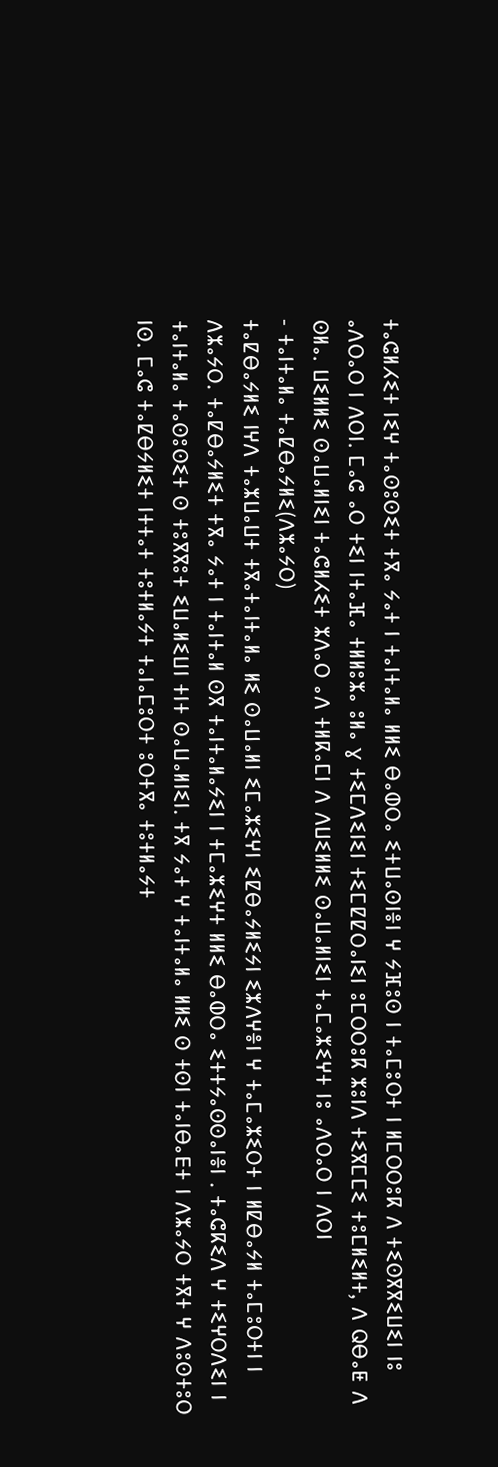ⵜⴰⵛⵍⵃⵉⵜ ⵏⵉⵖ ⵜⴰⵙⵓⵙⵉⵜ ⵜⴳⴰ ⵢⴰⵜ ⵏ ⵜⴰⵏⵜⴰⵍⴰ ⵍⵍⵉ ⴱⴰⵀⵔⴰ ⵉⵜⵡⴰⵙⵏⴻⵏ ⵖ ⵢⴼⵓⵙ ⵏ ⵜⴰⵎⵓⵔⵜ ⵏ ⵍⵎⵔⵔⵓⴽ ⴷ ⵜⵉⵙⴳⴳⵉⵡⵉⵏ ⵏⵓ ⴰⴷⵔⴰⵔ ⵏ ⴷⵔⵏ. ⵎⴰⵛ ⴰⵔ ⵜⵉⵏ ⵏⵜⴰⴼⴰ ⵜⵍⵍⵓⵣⴰ ⵓⵍⴰ ɣ ⵜⵉⵎⴷⵉⵏⵉⵏ ⵜⵉⵎⵇⵇⵔⴰⵏⵉⵏ ⵓⵎⵔⵔⵓⴽ ⵣⵓⵏⴷ ⵜⵉⴳⵎⵎⵉ ⵜⵓⵎⵍⵉⵍⵜ, ⴷ ⵕⴱⴰⵟ ⴷ ⵙⵍⴰ. ⵡⵉⵍⵍⵉ ⵙⴰⵡⴰⵍⵏⵉⵏ ⵜⴰⵛⵍⵃⵉⵜ ⵣⴷⴰⵔ ⴰⴷ ⵜⵍⴽⴰⵎⵏ ⴷ ⴷⵡⵉⵍⵍⵉ ⵙⴰⵡⴰⵍⵏⵉⵏ ⵜⴰⵎⴰⵣⵉⵖⵜ ⵏⵓ ⴰⴷⵔⴰⵔ ⵏ ⴷⵔⵏ
- ⵜⴰⵏⵜⴰⵍⴰ ⵜⴰⵇⴱⴰⵢⵍⵉ(ⴷⵣⴰⵢⵔ)
ⵜⴰⵇⴱⴰⵢⵍⵉ ⵏⵖⴷ ⵜⴰⵣⵡⴰⵡⵜ ⵜⴳⴰⵜⴰⵏⵜⴰⵍⴰ ⵍⵉ ⵙⴰⵡⴰⵍⵏ ⵉⵎⴰⵣⵉⵖⵏ ⵉⵇⴱⴰⵢⵍⵉⵢⵏ ⵉⵣⴷⵖⴻⵏ ⵖ ⵜⴰⵎⴰⵣⵉⵔⵜ ⵏ ⵍⵇⴱⴰⵢⵍ ⵜⴰⵎⵓⵔⵜⵏ ⵏ ⴷⵣⴰⵢⵔ. ⵜⴰⵇⴱⴰⵢⵍⵉⵜ ⵜⴳⴰ ⵢⴰⵜ ⵏ ⵜⴰⵏⵜⴰⵍ ⵙⴳ ⵜⴰⵏⵜⴰⵍⴰⵢⵉⵏ ⵏ ⵜⵎⴰⵣⵉⵖⵜ ⵍⵍⵉ ⴱⴰⵀⵔⴰ ⵉⵜⵜⵢⴰⵙⵙⴰⵏⴻⵏ . ⵜⴰⵛⴽⵉⴷ ⵖ ⵜⵉⵖⵔⴷⵉⵏ ⵏ ⵜⴰⵏⵜⴰⵍⴰ ⵜⴰⵙⵓⵙⵉⵜ ⵙ ⵜⵓⴳⴳⵓⵜ ⵉⵡⴰⵍⵉⵡⵏ ⵜⵏⵜ ⵙⴰⵡⴰⵍⵏⵉⵏ. ⵜⴳ ⵢⴰⵜ ⵖ ⵜⴰⵏⵜⴰⵍⴰ ⵍⵍⵉ ⵙ ⵜⵙⵏ ⵜⴰⵏⴱⴰⴹⵜ ⵏ ⴷⵣⴰⵢⵔ ⵜⴳⵜ ⵖ ⴷⵓⵙⵜⵓⵔ ⵏⵙ. ⵎⴰⵛ ⵜⴰⵇⴱⵢⵍⵉⵜ ⵏⵜⵜⴰⵜ ⵜⵓⵜⵍⴰⵢⵜ ⵜⴰⵏⴰⵎⵓⵔⵜ ⵓⵔⵜⴳⴰ ⵜⵓⵜⵍⴰⵢⵜ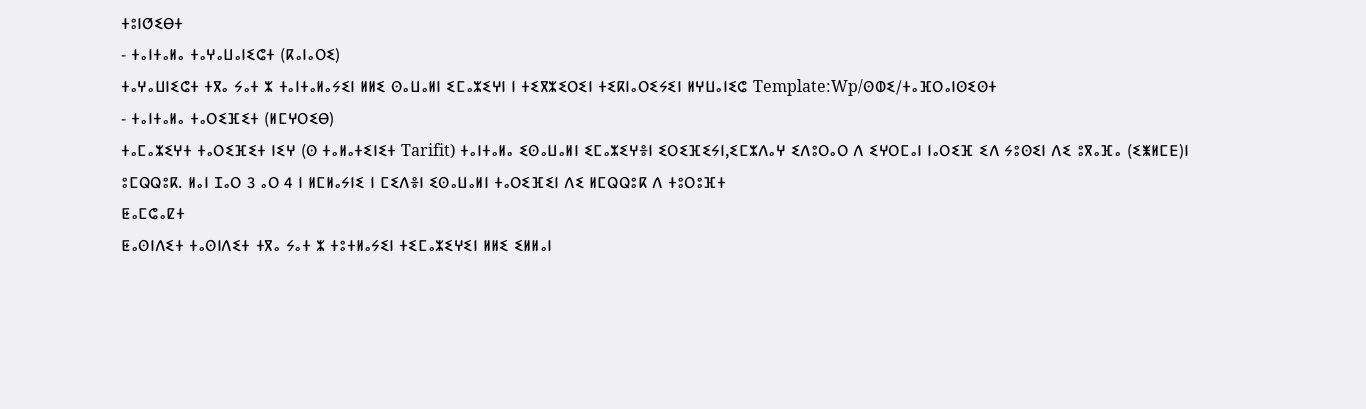ⵜⵓⵏⵚⵉⴱⵜ
- ⵜⴰⵏⵜⴰⵍⴰ ⵜⴰⵖⴰⵡⴰⵏⵉⵛⵜ (ⴽⴰⵏⴰⵔⵉ)
ⵜⴰⵖⴰⵡⵏⵉⵛⵜ ⵜⴳⴰ ⵢⴰⵜ ⵣ ⵜⴰⵏⵜⴰⵍⴰⵢⵉⵏ ⵍⵍⵉ ⵙⴰⵡⴰⵍⵏ ⵉⵎⴰⵣⵉⵖⵏ ⵏ ⵜⵉⴳⵣⵉⵔⵉⵏ ⵜⵉⴽⵏⴰⵔⵉⵢⵉⵏ ⵍⵖⵡⴰⵏⵉⵛ Template:Wp/ⵙⵀⵉ/ⵜⴰⴼⵔⴰⵏⵙⵉⵙⵜ
- ⵜⴰⵏⵜⴰⵍⴰ ⵜⴰⵔⵉⴼⵉⵜ (ⵍⵎⵖⵔⵉⴱ)
ⵜⴰⵎⴰⵣⵉⵖⵜ ⵜⴰⵔⵉⴼⵉⵜ ⵏⵉⵖ (ⵙ ⵜⴰⵍⴰⵜⵉⵏⵉⵜ Tarifit) ⵜⴰⵏⵜⴰⵍⴰ ⵉⵙⴰⵡⴰⵍⵏ ⵉⵎⴰⵣⵉⵖⴻⵏ ⵉⵔⵉⴼⵉⵢⵏ,ⵉⵎⵣⴷⴰⵖ ⵉⴷⵓⵔⴰⵔ ⴷ ⵉⵖⵔⵎⴰⵏ ⵏⴰⵔⵉⴼ ⵉⴷ ⵢⵓⵙⵉⵏ ⴷⵉ ⵓⴳⴰⴼⴰ (ⵉⵥⵍⵎⴹ)ⵏ ⵓⵎⵕⵕⵓⴽ. ⵍⴰⵏ ⵊⴰⵔ 3 ⴰⵔ 4 ⵏ ⵍⵎⵍⴰⵢⵏⵉ ⵏ ⵎⵉⴷⴻⵏ ⵉⵙⴰⵡⴰⵍⵏ ⵜⴰⵔⵉⴼⵉⵏ ⴷⵉ ⵍⵎⵕⵕⵓⴽ ⴷ ⵜⵓⵔⵓⴼⵜ
ⵟⴰⵎⵛⴰⵇⵜ
ⵟⴰⵙⵏⴷⵉⵜ ⵜⴰⵙⵏⴷⵉⵜ ⵜⴳⴰ ⵢⴰⵜ ⵣ ⵜⵓⵜⵍⴰⵢⵉⵏ ⵜⵉⵎⴰⵣⵉⵖⵉⵏ ⵍⵍⵉ ⵉⵍⵍⴰⵏ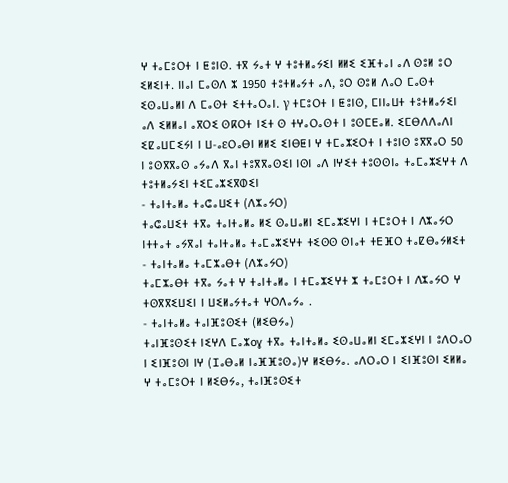ⵖ ⵜⴰⵎⵓⵔⵜ ⵏ ⵟⵓⵏⵙ. ⵜⴳ ⵢⴰⵜ ⵖ ⵜⵓⵜⵍⴰⵢⵉⵏ ⵍⵍⵉ ⵉⴼⵜⴰⵏ ⴰⴷ ⵙⵓⵍ ⵓⵔ ⵉⵍⵉⵏⵜ. ⵏⵏⴰⵏ ⵎⴰⵙⴷ ⵣ 1950 ⵜⵓⵜⵍⴰⵢⵜ ⴰⴷ, ⵓⵔ ⵙⵓⵍ ⴷⴰⵔ ⵎⴰⵙⵜ ⵉⵙⴰⵡⴰⵍⵏ ⴷ ⵎⴰⵙⵜ ⵉⵜⵜⴰⵔⴰⵏ. γ ⵜⵎⵓⵔⵜ ⵏ ⵟⵓⵏⵙ, ⵎⵏⵏⴰⵡⵜ ⵜⵓⵜⵍⴰⵢⵉⵏ ⴰⴷ ⵉⵍⵍⴰⵏ ⴰⴳⵔⵉ ⵙⴽⵔⵜ ⵏⵉⵜ ⵙ ⵜⵖⴰⵔⴰⵙⵜ ⵏ ⵓⵙⵎⴹⴰⵍ. ⵉⵎⴱⴷⴷⴰⴷⵏ ⵉⵇⴰⵡⵎⵉⵢⵏ ⵏ ⵡ-ⴰεⵔⴰⴱⵏ ⵍⵍⵉ ⵉⵏⴱⵟⵏ ⵖ ⵜⵎⴰⵣⵉⵔⵜ ⵏ ⵜⵓⵏⵙ ⵓⴳⴳⴰⵔ 50 ⵏ ⵓⵙⴳⴳⴰⵙ ⴰⵢⴰⴷ ⴳⴰⵏ ⵜⵓⴳⴳⴰⵙⵉⵏ ⵏⵙⵏ ⴰⴷ ⵏⵖⵉⵜ ⵜⵓⵙⵙⵏⴰ ⵜⴰⵎⴰⵣⵉⵖⵜ ⴷ ⵜⵓⵜⵍⴰⵢⵉⵏ ⵜⵉⵎⴰⵣⵉⴳⵀⵉⵏ
- ⵜⴰⵏⵜⴰⵍⴰ ⵜⴰⵛⴰⵡⵉⵜ (ⴷⵣⴰⵢⵔ)
ⵜⴰⵛⴰⵡⵉⵜ ⵜⴳⴰ ⵜⴰⵏⵜⴰⵍⴰ ⵍⵉ ⵙⴰⵡⴰⵍⵏ ⵉⵎⴰⵣⵉⵖⵏ ⵏ ⵜⵎⵓⵔⵜ ⵏ ⴷⵣⴰⵢⵔ ⵏⵜⵜⴰⵜ ⴰⵢⴳⴰⵏ ⵜⴰⵏⵜⴰⵍⴰ ⵜⴰⵎⴰⵣⵉⵖⵜ ⵜⵉⵙⵙ ⵙⵏⴰⵜ ⵜⴹⴼⵔ ⵜⴰⵇⴱⴰⵢⵍⵉⵜ
- ⵜⴰⵏⵜⴰⵍⴰ ⵜⴰⵎⵣⴰⴱⵜ (ⴷⵣⴰⵢⵔ)
ⵜⴰⵎⵣⴰⴱⵜ ⵜⴳⴰ ⵢⴰⵜ ⵖ ⵜⴰⵏⵜⴰⵍⴰ ⵏ ⵜⵎⴰⵣⵉⵖⵜ ⵣ ⵜⴰⵎⵓⵔⵜ ⵏ ⴷⵣⴰⵢⵔ ⵖ ⵜⵙⴳⴳⵉⵡⵉⵏ ⵏ ⵡⵉⵍⴰⵢⵜⴰⵜ ⵖⵔⴷⴰⵢⴰ .
- ⵜⴰⵏⵜⴰⵍⴰ ⵜⴰⵏⴼⵓⵙⵉⵜ (ⵍⵉⴱⵢⴰ)
ⵜⴰⵏⴼⵓⵙⵉⵜ ⵏⵉⵖⴷ ⵎⴰⵣoɣ ⵜⴳⴰ ⵜⴰⵏⵜⴰⵍⴰ ⵉⵙⴰⵡⴰⵍⵏ ⵉⵎⴰⵣⵉⵖⵏ ⵏ ⵓⴷⵔⴰⵔ ⵏ ⵉⵏⴼⵓⵙⵏ ⵏⵖ (ⵊⴰⴱⴰⵍ ⵏⴰⴼⴼⵓⵙⴰ)ⵖ ⵍⵉⴱⵢⴰ. ⴰⴷⵔⴰⵔ ⵏ ⵉⵏⴼⵓⵙⵏ ⵉⵍⵍⴰ ⵖ ⵜⴰⵎⵓⵔⵜ ⵏ ⵍⵉⴱⵢⴰ, ⵜⴰⵏⴼⵓⵙⵉⵜ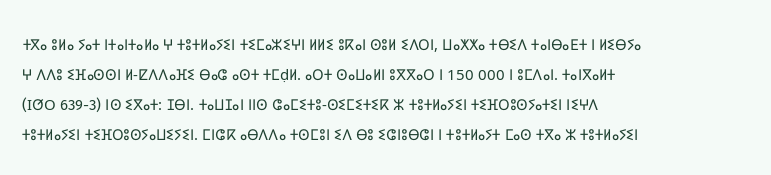ⵜⴳⴰ ⵓⵍⴰ ⵢⴰⵜ ⵏⵜⴰⵏⵜⴰⵍⴰ ⵖ ⵜⵓⵜⵍⴰⵢⵉⵏ ⵜⵉⵎⴰⵣⵉⵖⵏ ⵍⵍⵉ ⵓⴽⴰⵏ ⵙⵓⵍ ⵉⴷⵔⵏ, ⵡⴰⵅⵅⴰ ⵜⴱⵉⴷ ⵜⴰⵏⴱⴰⴹⵜ ⵏ ⵍⵉⴱⵢⴰ ⵖ ⴷⴷⵓ ⵉⴼⴰⵙⵙⵏ ⵍ-ⵇⴷⴷⴰⴼⵉ ⴱⴰⵛ ⴰⵙⵜ ⵜⵎḍⵍ. ⴰⵔⵜ ⵙⴰⵡⴰⵍⵏ ⵓⴳⴳⴰⵔ ⵏ 150 000 ⵏ ⵓⵎⴷⴰⵏ. ⵜⴰⵏⴳⴰⵍⵜ (IⵚO 639-3) ⵏⵙ ⵉⴳⴰⵜ: ⵊⴱⵏ. ⵜⴰⵡⵊⴰⵏ ⵏⵏⵙ ⵛⴰⵎⵉⵜⵓ-ⵙⵉⵎⵉⵜⵉⴽ ⵣ ⵜⵓⵜⵍⴰⵢⵉⵏ ⵜⵉⴼⵔⵓⵙⵢⴰⵜⵉⵏ ⵏⵉⵖⴷ ⵜⵓⵜⵍⴰⵢⵉⵏ ⵜⵉⴼⵔⵓⵙⵢⴰⵡⵉⵢⵉⵏ. ⵎⵏⵛⴽ ⴰⴱⴷⴷⴰ ⵜⵙⵎⵓⵏ ⵉⴷ ⴱⵓ ⵉⵛⵏⵓⴱⵛⵏ ⵏ ⵜⵓⵜⵍⴰⵢⵜ ⵎⴰⵙ ⵜⴳⴰ ⵣ ⵜⵓⵜⵍⴰⵢⵉⵏ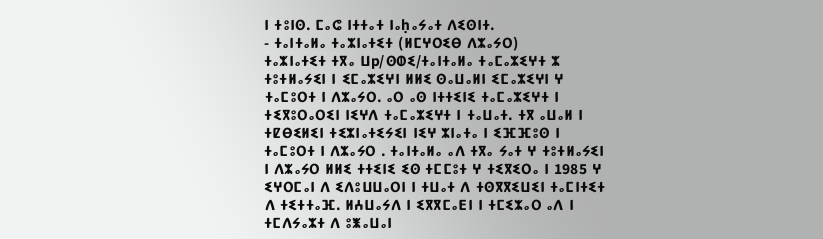ⵏ ⵜⵓⵏⵙ. ⵎⴰⵛ ⵏⵜⵜⴰⵜ ⵏⴰḥⴰⵢⴰⵜ ⴷⵉⵙⵏⵜ.
- ⵜⴰⵏⵜⴰⵍⴰ ⵜⴰⵣⵏⴰⵜⵉⵜ (ⵍⵎⵖⵔⵉⴱ ⴷⵣⴰⵢⵔ)
ⵜⴰⵣⵏⴰⵜⵉⵜ ⵜⴳⴰ ⵡp/ⵙⵀⵉ/ⵜⴰⵏⵜⴰⵍⴰ ⵜⴰⵎⴰⵣⵉⵖⵜ ⵣ ⵜⵓⵜⵍⴰⵢⵉⵏ ⵏ ⵉⵎⴰⵣⵉⵖⵏ ⵍⵍⵉ ⵙⴰⵡⴰⵍⵏ ⵉⵎⴰⵣⵉⵖⵏ ⵖ ⵜⴰⵎⵓⵔⵜ ⵏ ⴷⵣⴰⵢⵔ. ⴰⵔ ⴰⵙ ⵏⵜⵜⵉⵏⵉ ⵜⴰⵎⴰⵣⵉⵖⵜ ⵏ ⵜⵉⴳⵓⵔⴰⵔⵉⵏ ⵏⵉⵖⴷ ⵜⴰⵎⴰⵣⵉⵖⵜ ⵏ ⵜⴰⵡⴰⵜ. ⵜⴳ ⴰⵡⴰⵍ ⵏ ⵜⵇⴱⵉⵍⵉⵏ ⵜⵉⵣⵏⴰⵜⵉⵢⵉⵏ ⵏⵉⵖ ⵣⵏⴰⵜⴰ ⵏ ⵉⴼⴼⵓⵙ ⵏ ⵜⴰⵎⵓⵔⵜ ⵏ ⴷⵣⴰⵢⵔ . ⵜⴰⵏⵜⴰⵍⴰ ⴰⴷ ⵜⴳⴰ ⵢⴰⵜ ⵖ ⵜⵓⵜⵍⴰⵢⵉⵏ ⵏ ⴷⵣⴰⵢⵔ ⵍⵍⵉ ⵜⵜⵉⵏⵉ ⵉⵙ ⵜⵎⵎⵓⵜ ⵖ ⵜⵉⴳⵉⵔⴰ ⵏ 1985 ⵖ ⵉⵖⵔⵎⴰⵏ ⴷ ⵉⴷⵓⵡⵡⴰⵔⵏ ⵏ ⵜⵡⴰⵜ ⴷ ⵜⵙⴳⴳⵉⵡⵉⵏ ⵜⴰⵎⵏⵜⵉⵜ ⴷ ⵜⵉⵜⵜⴰⴼ. ⵍⵄⵡⴰⵢⴷ ⵏ ⵉⴳⴳⵎⴰⴹⵏ ⵏ ⵜⵎⵉⵣⴰⵔ ⴰⴷ ⵏ ⵜⵎⴷⵢⴰⵣⵜ ⴷ ⵓⵥⴰⵡⴰⵏ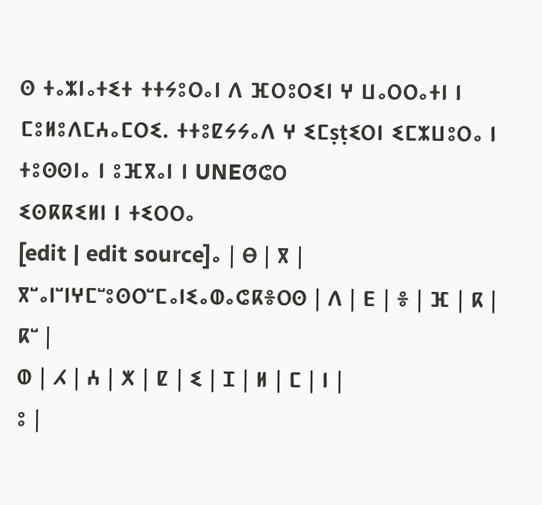ⵙ ⵜⴰⵣⵏⴰⵜⵉⵜ ⵜⵜⵢⵓⵔⴰⵏ ⴷ ⴼⵔⵓⵔⵉⵏ ⵖ ⵡⴰⵔⵔⴰⵜⵏ ⵏ ⵎⵓⵍⵓⴷⵎⵄⴰⵎⵔⵉ. ⵜⵜⵓⵇⵢⵢⴰⴷ ⵖ ⵉⵎṣṭⵉⵔⵏ ⵉⵎⵣⵡⵓⵔⴰ ⵏ ⵜⵓⵙⵙⵏⴰ ⵏ ⵓⴼⴳⴰⵏ ⵏ UNEⵚⵛO
ⵉⵙⴽⴽⵉⵍⵏ ⵏ ⵜⵉⵔⵔⴰ
[edit | edit source]ⴰ | ⴱ | ⴳ | ⴳⵯⴰⵏⵯⵏⵖⵎⵯⵓⵙⵔⵯⵎⴰⵏⵉⴰⵀⴰⵛⴽⴻⵔⵙ | ⴷ | ⴹ | ⴻ | ⴼ | ⴽ | ⴽⵯ |
ⵀ | ⵃ | ⵄ | ⵅ | ⵇ | ⵉ | ⵊ | ⵍ | ⵎ | ⵏ |
ⵓ |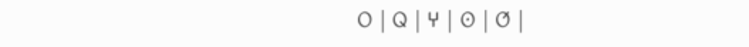ⵔ | ⵕ | ⵖ | ⵙ | ⵚ |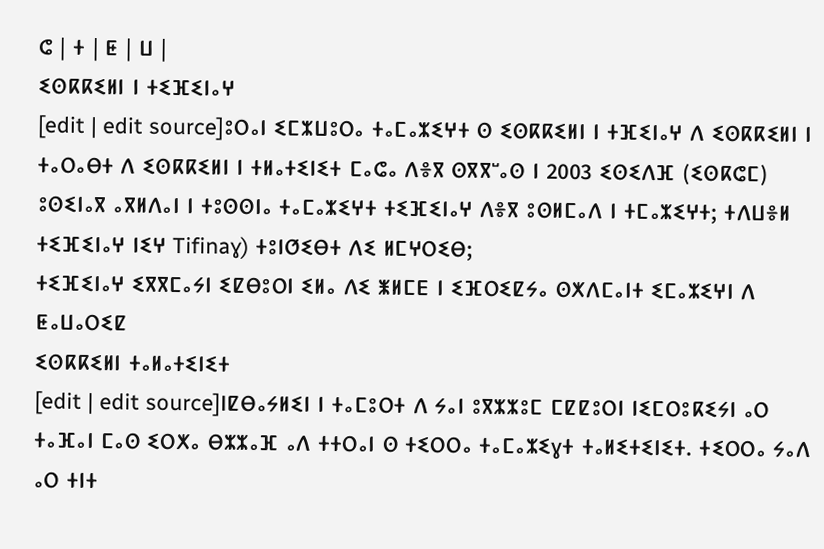ⵛ | ⵜ | ⵟ | ⵡ |
ⵉⵙⴽⴽⵉⵍⵏ ⵏ ⵜⵉⴼⵉⵏⴰⵖ
[edit | edit source]ⵓⵔⴰⵏ ⵉⵎⵣⵡⵓⵔⴰ ⵜⴰⵎⴰⵣⵉⵖⵜ ⵙ ⵉⵙⴽⴽⵉⵍⵏ ⵏ ⵜⴼⵉⵏⴰⵖ ⴷ ⵉⵙⴽⴽⵉⵍⵏ ⵏ ⵜⴰⵔⴰⴱⵜ ⴷ ⵉⵙⴽⴽⵉⵍⵏ ⵏ ⵜⵍⴰⵜⵉⵏⵉⵜ ⵎⴰⵛⴰ ⴷⴻⴳ ⵙⴳⴳⵯⴰⵙ ⵏ 2003 ⵉⵙⵉⴷⴼ (ⵉⵙⴽⵛⵎ) ⵓⵙⵉⵏⴰⴳ ⴰⴳⵍⴷⴰⵏ ⵏ ⵜⵓⵙⵙⵏⴰ ⵜⴰⵎⴰⵣⵉⵖⵜ ⵜⵉⴼⵉⵏⴰⵖ ⴷⴻⴳ ⵓⵙⵍⵎⴰⴷ ⵏ ⵜⵎⴰⵣⵉⵖⵜ; ⵜⴷⵡⴻⵍ ⵜⵉⴼⵉⵏⴰⵖ ⵏⵉⵖ Tifinaɣ) ⵜⵓⵏⵚⵉⴱⵜ ⴷⵉ ⵍⵎⵖⵔⵉⴱ;
ⵜⵉⴼⵉⵏⴰⵖ ⵉⴳⴳⵎⴰⵢⵏ ⵉⵇⴱⵓⵔⵏ ⵉⵍⴰ ⴷⵉ ⵥⵍⵎⴹ ⵏ ⵉⴼⵔⵉⵇⵢⴰ ⵙⵅⴷⵎⴰⵏⵜ ⵉⵎⴰⵣⵉⵖⵏ ⴷ ⵟⴰⵡⴰⵔⵉⵇ
ⵉⵙⴽⴽⵉⵍⵏ ⵜⴰⵍⴰⵜⵉⵏⵉⵜ
[edit | edit source]Iⵇⴱⴰⵢⵍⵉⵏ ⵏ ⵜⴰⵎⵓⵔⵜ ⴷ ⵢⴰⵏ ⵓⴳⵣⵣⵓⵎ ⵎⵇⵇⵓⵔⵏ ⵏⵉⵎⵔⵓⴽⵉⵢⵏ ⴰⵔ ⵜⴰⴼⴰⵏ ⵎⴰⵙ ⵉⵔⵅⴰ ⴱⵣⵣⴰⴼ ⴰⴷ ⵜⵜⵔⴰⵏ ⵙ ⵜⵉⵔⵔⴰ ⵜⴰⵎⴰⵣⵉɣⵜ ⵜⴰⵍⵉⵜⵉⵏⵉⵜ. ⵜⵉⵔⵔⴰ ⵢⴰⴷ ⴰⵔ ⵜⵏⵜ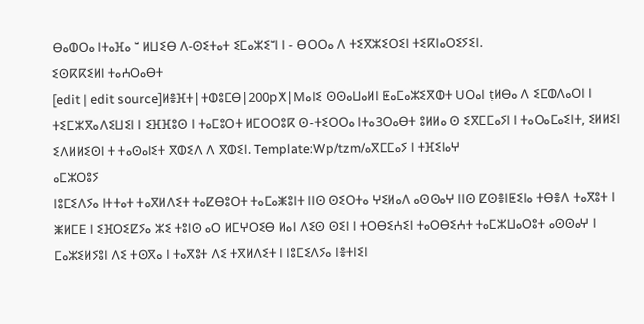ⴱⴰⵀⵔⴰ ⵏⵜⴰⴼⴰ ⵯ ⵍⵡⵉⴱ ⴷ-ⵙⵉⵜⴰⵜ ⵉⵎⴰⵣⵉⵯⵏ ⵏ - ⴱⵔⵔⴰ ⴷ ⵜⵉⴳⵣⵉⵔⵉⵏ ⵜⵉⴽⵏⴰⵔⵉⵢⵉⵏ.
ⵉⵙⴽⴽⵉⵍⵏ ⵜⴰⵄⵔⴰⴱⵜ
[edit | edit source]ⵍⴻⴼⵜ|ⵜⵀⵓⵎⴱ|200pⵅ|Mⴰⵏⵉ ⵙⵙⴰⵡⴰⵍⵏ ⵟⴰⵎⴰⵣⵉⴳⵀⵜ Uⵔⴰⵏ ṭⵍⴱⴰ ⴷ ⵉⵎⵀⴷⴰⵔⵏ ⵏ ⵜⵉⵎⵣⴳⴰⴷⵉⵡⵉⵏ ⵏ ⵉⴼⴼⵓⵙ ⵏ ⵜⴰⵎⵓⵔⵜ ⵍⵎⵔⵔⵓⴽ ⵙ-ⵜⵉⵔⵔⴰ ⵏⵜⴰ3ⵔⴰⴱⵜ ⵓⵍⵍⴰ ⵙ ⵉⴳⵎⵎⴰⵢⵏ ⵏ ⵜⴰⵔⴰⵎⴰⵉⵏⵜ, ⵉⵍⵍⵉⵏ ⵉⴷⵍⵍⵉⵙⵏ ⵜ ⵜⴰⵙⴰⵏⵉⵜ ⴳⵀⵉⴷ ⴷ ⴳⵀⵉⵏ. Template:Wp/tzm/ⴰⴳⵎⵎⴰⵢ ⵏ ⵜⴼⵉⵏⴰⵖ
ⴰⵎⵣⵔⵓⵢ
ⵏⵓⵎⵉⴷⵢⴰ ⵏⵜⵜⴰⵜ ⵜⴰⴳⵍⴷⵉⵜ ⵜⴰⵇⴱⵓⵔⵜ ⵜⴰⵎⴰⵥⵓⵏⵜ ⵏⵏⵙ ⵙⵉⵔⵜⴰ ⵖⵉⵍⴰⴷ ⴰⵙⵙⴰⵖ ⵏⵏⵙ ⵇⵙⴻⵏⵟⵉⵏⴰ ⵜⴱⴻⴷ ⵜⴰⴳⵓⵜ ⵏ ⵥⵍⵎⴹ ⵏ ⵉⴼⵔⵉⵇⵢⴰ ⵣⵉ ⵜⵓⵏⵙ ⴰⵔ ⵍⵎⵖⵔⵉⴱ ⵍⴰⵏ ⴷⵉⵙ ⵙⵉⵏ ⵏ ⵜⵔⴱⵉⵄⵉⵏ ⵜⴰⵔⴱⵉⵄⵜ ⵜⴰⵎⵣⵡⴰⵔⵓⵜ ⴰⵙⵙⴰⵖ ⵏ ⵎⴰⵣⵉⵍⵢⵓⵏ ⴷⵉ ⵜⵙⴳⴰ ⵏ ⵜⴰⴳⵓⵜ ⴷⵉ ⵜⴳⵍⴷⵉⵜ ⵏ ⵏⵓⵎⵉⴷⵢⴰ ⵏⴻⵜⵏⵉⵏ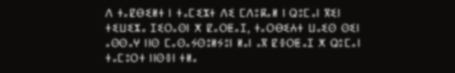ⴷ ⵜⴰⵇⴱⵉⵍⵜ ⵏ ⵜⴰⵎⵉⵣⵜ ⴷⵉ ⵎⴷⵓⴽⴰⵍ ⵏ ⵕⵓⵎⴰⵏ ⴳⵉⵏ ⵜⵉⵡⵉⵣⴰ ⵊⵉⵔⴰⵙⵏ ⵅ ⵇⴰⵔⵟⴰⵊ, ⵜⴰⵔⴱⵉⵄⵜ ⵡⴰⵉⵙ ⵙⵉⵏ ⴰⵙⵙⴰⵖ ⵏⵏⵙ ⵎⴰⵙⴰⵢⵙⵓⵍⵢⵓⵏ ⵍⴰⵏ ⴰⴳ ⵇⴻⵔⵟⴰⵊ ⵅ ⵕⵓⵎⴰⵏ ⵜⴰⵎⵓⵔⵜ ⵏⵏⵙⴻⵏ ⵜⵍⴰ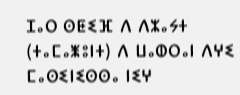ⵊⴰⵔ ⵙⵟⵉⴼ ⴷ ⴷⵣⴰⵢⵜ (ⵜⴰⵎⴰⵥⵓⵏⵜ) ⴷ ⵡⴰⵀⵔⴰⵏ ⴷⵖⵉ
ⵎⴰⵙⵉⵏⵉⵙⵙⴰ ⵏⵉⵖ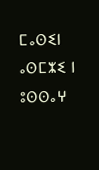ⵎⴰⵙⵉⵏ ⴰⵙⵎⵣⵉ ⵏ ⵓⵙⵙⴰⵖ